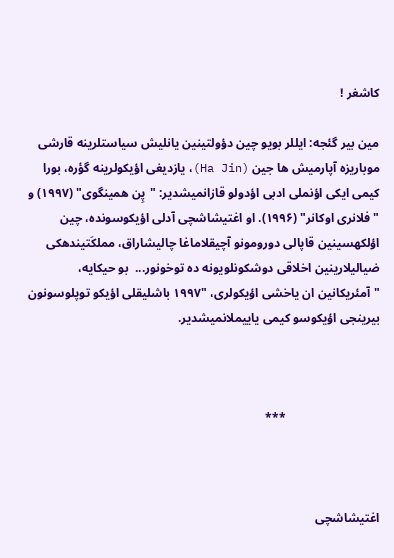کاشغر !

مین بیر گئجه: ایللر بویو چین دؤولتینین یانلیش سیاستلرینه قارشی موباریزه آپارمیش ها جین (Ha Jin)، یازدیغی اؤیکولرینه گؤره، بورا کیمی ایکی اؤنملی ادبی اؤدولو قازانمیشدیر: "پِن همینگوی" (۱۹۹۷) و "فلانری اوکانر" (۱۹۹۶). او اغتیشاشچی آدلی اؤیکوسونده، چین اؤلکهسینین قاپالی دورومونو آچیقلاماغا چالیشاراق، مملکَتیندهکی ضیالیلارینین اخلاقی دوشکونلویونه ده توخونور...  بو حیکایه، "آمئریکانین ان یاخشی اؤیکولری، "۱۹۹۷ باشلیقلی اؤیکو توپلوسونون بیرینجی اؤیکوسو کیمی یاییملانمیشدیر.



                              ***



اغتیشاشچی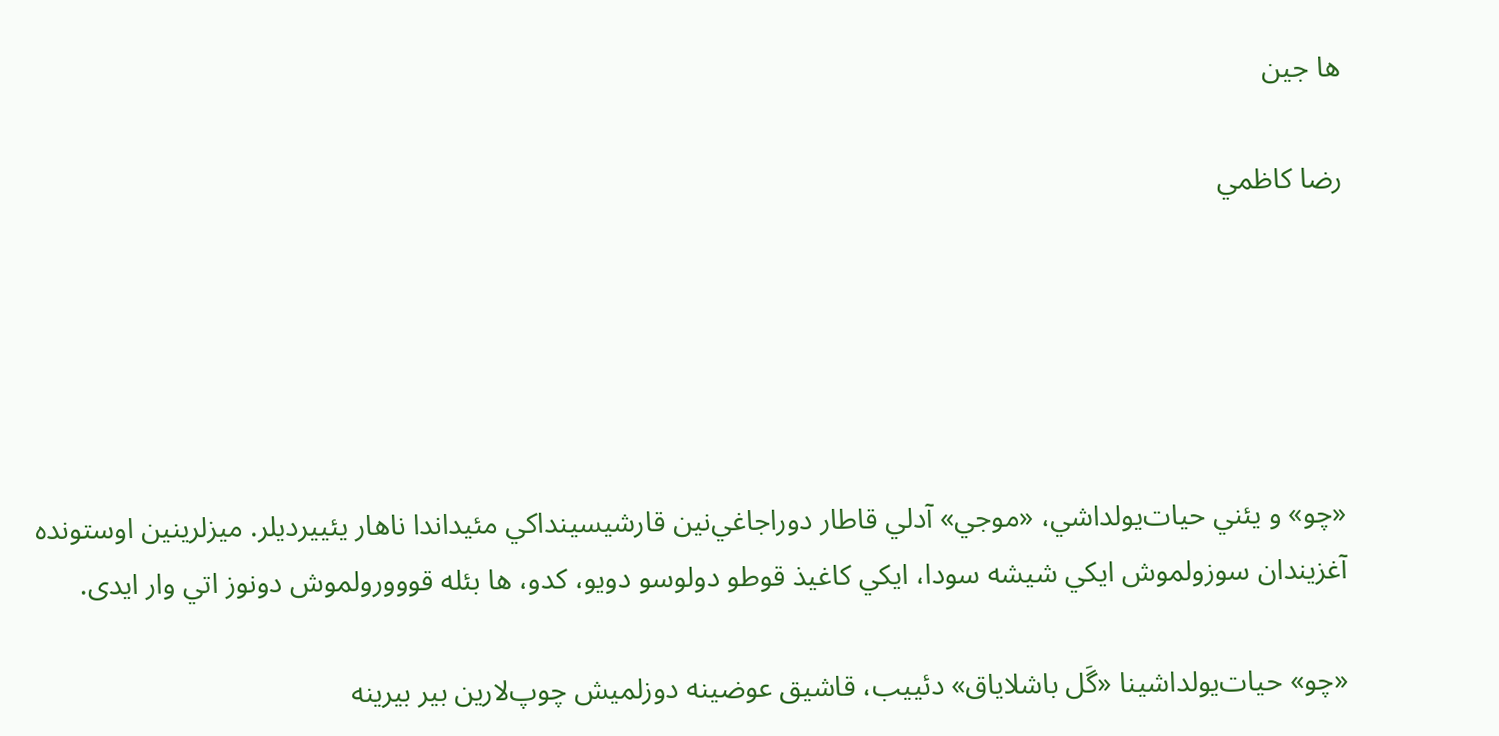ها جين

رضا كاظمي





«چو» و يئني حيات‌يولداشي، «موجي» آدلي قاطار دوراجاغي‌نين قارشيسينداكي مئيداندا ناهار يئييرديلر. ميزلرينين اوستونده آغزيندان سوزولموش ايكي شیشه سودا، ايكي کاغیذ قوطو دولوسو دويو، كدو، ها بئله قووورولموش دونوز اتي وار ایدی.

«چو» حيات‌يولداشينا «گَل باشلاياق» دئییب، قاشیق عوضینه دوزلميش چوپ‌لارين بير بيرينه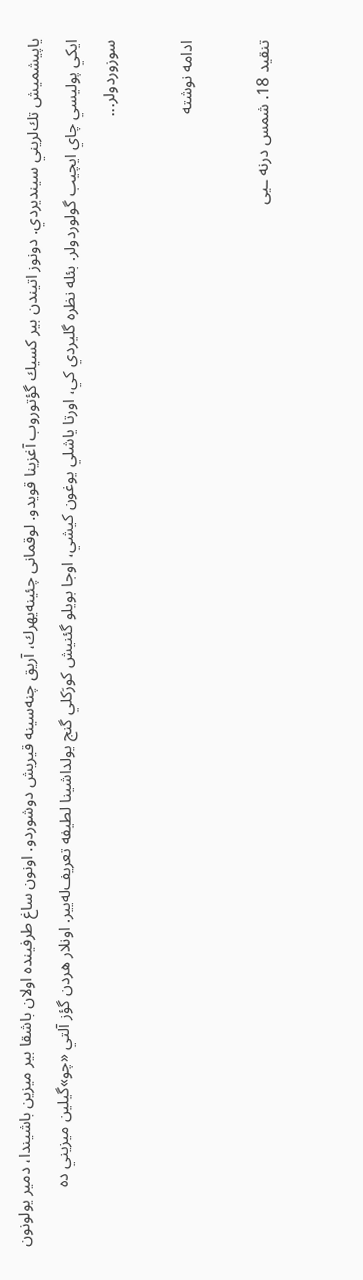ياپيشميش تك‌لريني سينديردي. دونوز اتيندن بير كسيك گؤتوروب آغزينا قويدو. لوقمانی چئينه‌يهرك، آريق چنه‌سينه قيريش دوشوردو. اونون ساغ طرفينده اولان باشقا بير ميزين باشيندا، دمير يولونون ايكي پوليسي چاي ايچيب گولوردولر. بئله نظره گليردي كي، اورتا ياشلي يوغون كيشي، اوجا بويلو گئنيش‌ كورَ‌كلي گنج يولداشينا لطيفه تعريف‌له‌يير. اونلار هردن گؤز آلتي «چو»گيلين ميزيني ‌ده سوزوردولر...

ادامه نوشته

تنقید 18. شمس درنه ـیی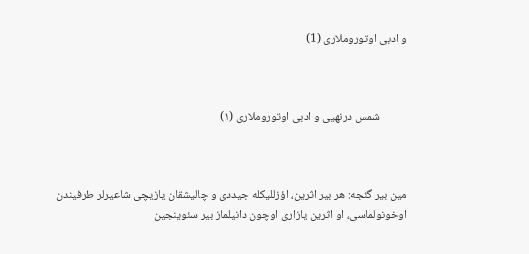و ادبی اوتوروملاری (1)



          شمس درنهیی و ادبی اوتوروملاری (۱)



مین بیر گئجه: هر بیر اثرین، اؤزللیکله جیددی و چالیشقان یازیچی شاعیرلر طرفیندن اوخونولماسی، او اثرین یازاری اوچون دانیلماز بیر سئوینجین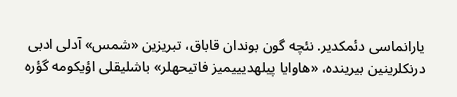یارانماسی دئمکدیر. نئچه گون بوندان قاباق، تبریزین «شمس» آدلی ادبی درنکلرینین بیرینده، «هاوایا پیلهدیییمیز فاتیحهلر» باشلیقلی اؤیکومه گؤره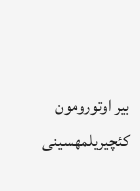بیر اوتورومون کئچیریلمهسینی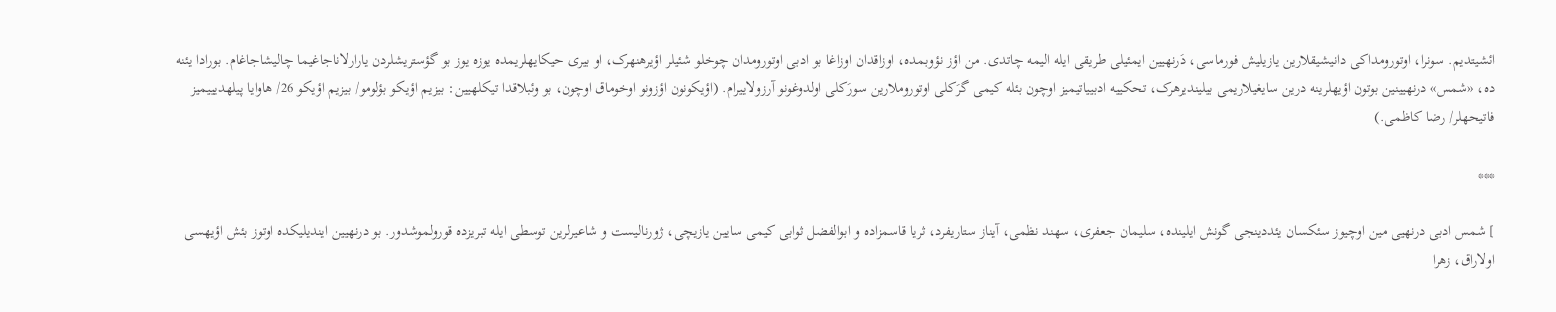ائشیتدیم. سونرا، اوتورومداکی دانیشیقلارین یازیلیش فورماسی، دَرنهیین ایمئیلی طریقی ایله الیمه چاتدی. من اؤز نؤوبمده، اوزاقدان اوزاغا بو ادبی اوتورومدان چوخلو شئیلر اؤیرهنهرک، او بیری حیکایهلریمده یوزه یوز بو گؤستریشلردن یارارلاناجاغیما چالیشاجاغام. بورادا یئنه ده، «شمس» درنهیینین بوتون اؤیهلرینه درین سایغیلاریمی بیلیندیرهرک، تحکییه ادبییاتیمیز اوچون بئله کیمی گرَکلی اوتوروملارین سورَکلی اولدوغونو آرزولاییرام. (اؤیکونون اؤزونو اوخوماق اوچون، بو وئبلاقدا تیکلهیین: بیزیم اؤیکو بؤلومو/ بیزیم اؤیکو 26/ هاوایا پیلهدیییمیز فاتیحهلر/ رضا کاظمی.)

***

] شمس ادبی درنهیی مین اوچیوز سئکسان یئددینجی گونش ایلینده، سلیمان جعفری، سهند نظمی، آیناز ستاریفرد، ثریا قاسمزاده و ابوالفضل ثوابی کیمی سایین یازیچی، ژورنالیست و شاعیرلرین توسطی ایله تبریزده قورولموشدور. بو درنهیین ایندیلیکده اوتوز بئش اؤیهسی اولاراق، زهرا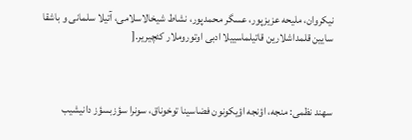نیکروان، ملیحه عزیزپور، عسگر محمدپور، نشاط شیخالاسلامی، آتیلا سلمانی و باشقا سایین قلمداشلارین قاتیلماسییلا ادبی اوتوروملار کئچیریر.[



سهند نظمی: منجه، اؤنجه اؤیکونون فضاسينا توخوناق، سونرا سؤزبسؤز دانيشیب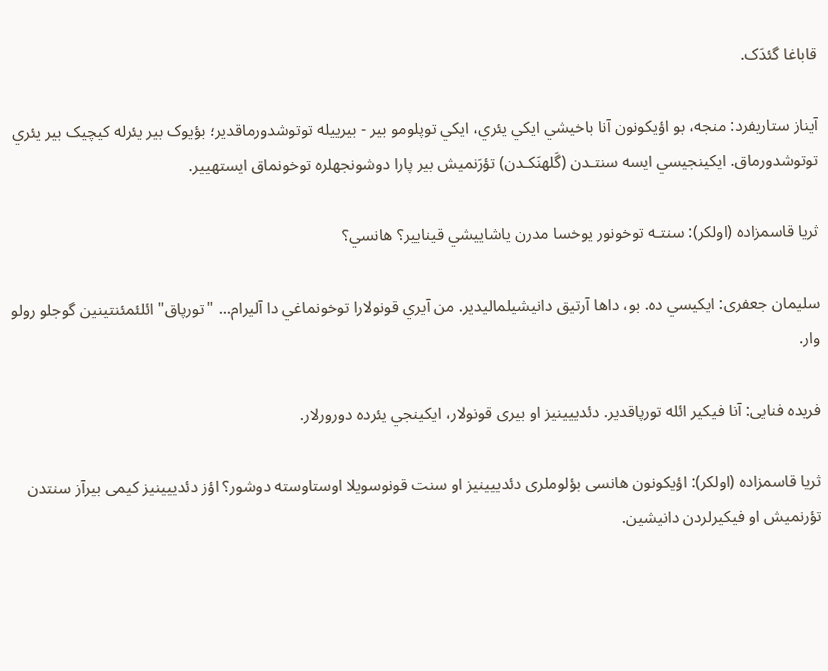قاباغا گئدَک.

آيناز ستاریفرد: منجه، بو اؤیکونون آنا باخيشي ايکي يئري، ايکي توپلومو بير - بيریيله توتوشدورماقدير؛ بؤيوک بير يئرله کيچيک بير يئري توتوشدورماق. ايکينجيسي ایسه سنتـدن (گَلهنَکـدن) تؤرَنمیش بیر پارا دوشونجهلره توخونماق ايستهیير.

ثریا قاسمزاده (اولکر): سنتـه توخونور يوخسا مدرن ياشاييشي قينايير؟ هانسي؟

سليمان جعفری: ايکيسي ده. بو، داها آرتيق دانيشيلماليدير. من آيري قونولارا توخونماغي دا آليرام... "تورپاق" ائلئمئنتينين گوجلو رولو وار.

فريده فنایی: آنا فيکير ائله تورپاقدير. دئدییینیز او بیری قونولار، ايکينجي یئرده دورورلار.

ثریا قاسمزاده (اولکر): اؤیکونون هانسی بؤلوملری دئدییینیز او سنت قونوسویلا اوستاوسته دوشور؟ اؤز دئدییینیز کیمی بیرآز سنتدن تؤرنمیش او فيکيرلردن دانيشين.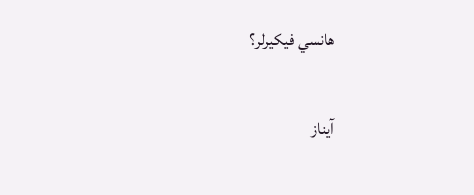هانسي فيکيرلر؟

آيناز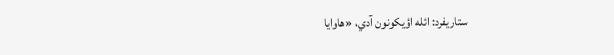ستاریفرد: ائله اؤيکونون آدي، «هاوايا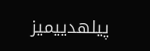پيلهدییمیز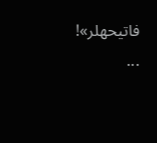فاتيحهلر»! ...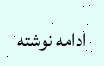ادامه نوشته